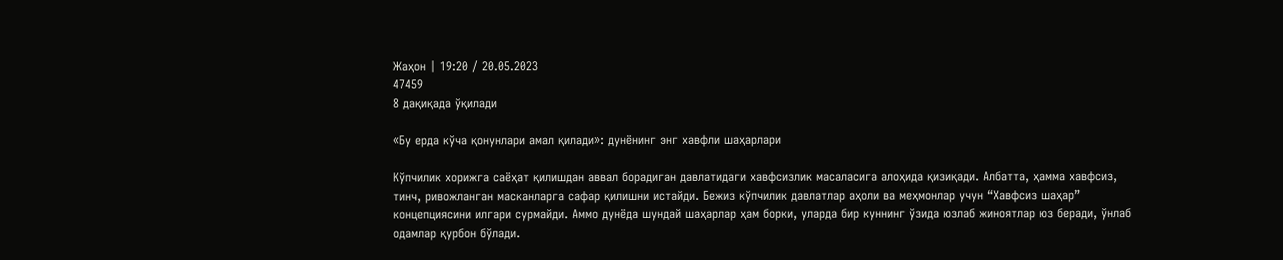Жаҳон | 19:20 / 20.05.2023
47459
8 дақиқада ўқилади

«Бу ерда кўча қонунлари амал қилади»: дунёнинг энг хавфли шаҳарлари

Кўпчилик хорижга саёҳат қилишдан аввал борадиган давлатидаги хавфсизлик масаласига алоҳида қизиқади. Албатта, ҳамма хавфсиз, тинч, ривожланган масканларга сафар қилишни истайди. Бежиз кўпчилик давлатлар аҳоли ва меҳмонлар учун “Хавфсиз шаҳар” концепциясини илгари сурмайди. Аммо дунёда шундай шаҳарлар ҳам борки, уларда бир куннинг ўзида юзлаб жиноятлар юз беради, ўнлаб одамлар қурбон бўлади.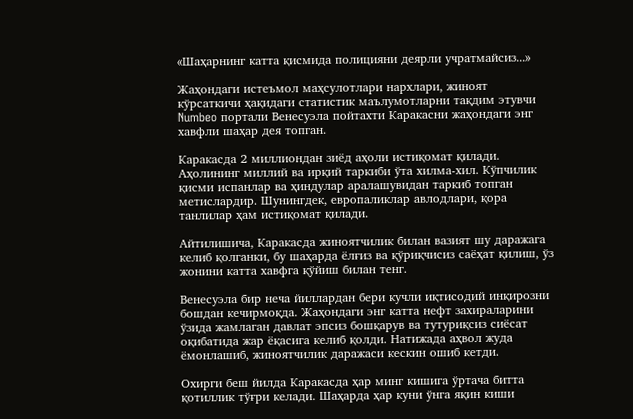«Шаҳарнинг катта қисмида полицияни деярли учратмайсиз...»

Жаҳондаги истеъмол маҳсулотлари нархлари, жиноят кўрсаткичи ҳақидаги статистик маълумотларни тақдим этувчи Numbeo портали Венесуэла пойтахти Каракасни жаҳондаги энг хавфли шаҳар дея топган.

Каракасда 2 миллиондан зиёд аҳоли истиқомат қилади. Аҳолининг миллий ва ирқий таркиби ўта хилма-хил. Кўпчилик қисми испанлар ва ҳиндулар аралашувидан таркиб топган метислардир. Шунингдек, европаликлар авлодлари, қора танлилар ҳам истиқомат қилади.

Айтилишича, Каракасда жиноятчилик билан вазият шу даражага келиб қолганки, бу шаҳарда ёлғиз ва қўриқчисиз саёҳат қилиш, ўз жонини катта хавфга қўйиш билан тенг.

Венесуэла бир неча йиллардан бери кучли иқтисодий инқирозни бошдан кечирмоқда. Жаҳондаги энг катта нефт захираларини ўзида жамлаган давлат эпсиз бошқарув ва тутуриқсиз сиёсат оқибатида жар ёқасига келиб қолди. Натижада аҳвол жуда ёмонлашиб, жиноятчилик даражаси кескин ошиб кетди.

Охирги беш йилда Каракасда ҳар минг кишига ўртача битта қотиллик тўғри келади. Шаҳарда ҳар куни ўнга яқин киши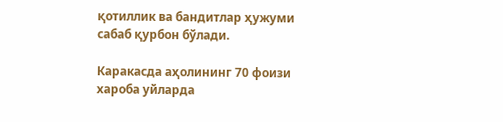қотиллик ва бандитлар ҳужуми сабаб қурбон бўлади.

Каракасда аҳолининг 70 фоизи хароба уйларда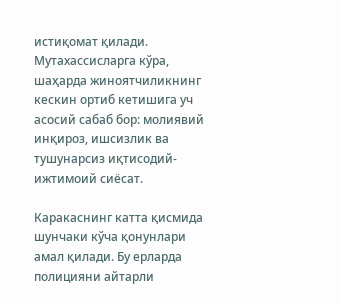истиқомат қилади. Мутахассисларга кўра, шаҳарда жиноятчиликнинг кескин ортиб кетишига уч асосий сабаб бор: молиявий инқироз, ишсизлик ва тушунарсиз иқтисодий-ижтимоий сиёсат.

Каракаснинг катта қисмида шунчаки кўча қонунлари амал қилади. Бу ерларда полицияни айтарли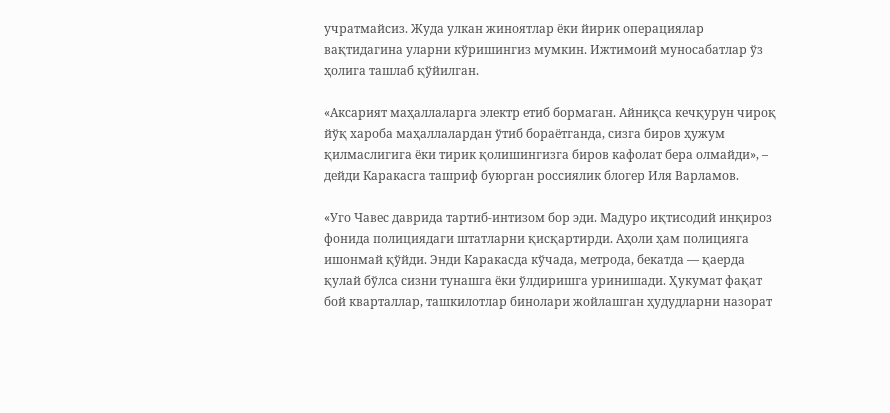учратмайсиз. Жуда улкан жиноятлар ёки йирик операциялар вақтидагина уларни кўришингиз мумкин. Ижтимоий муносабатлар ўз ҳолига ташлаб қўйилган.

«Аксарият маҳаллаларга электр етиб бормаган. Айниқса кечқурун чироқ йўқ хароба маҳаллалардан ўтиб бораётганда, сизга биров ҳужум қилмаслигига ёки тирик қолишингизга биров кафолат бера олмайди», – дейди Каракасга ташриф буюрган россиялик блогер Иля Варламов.

«Уго Чавес даврида тартиб-интизом бор эди. Мадуро иқтисодий инқироз фонида полициядаги штатларни қисқартирди. Аҳоли ҳам полицияга ишонмай қўйди. Энди Каракасда кўчада, метрода, бекатда — қаерда қулай бўлса сизни тунашга ёки ўлдиришга уринишади. Ҳукумат фақат бой кварталлар, ташкилотлар бинолари жойлашган ҳудудларни назорат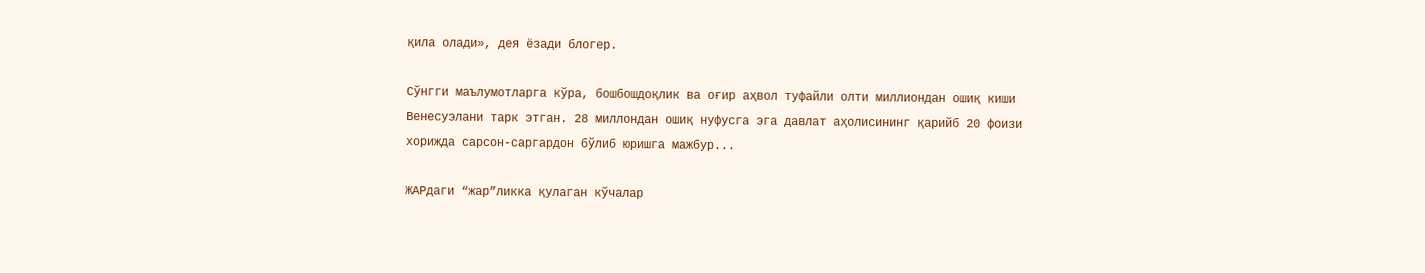қила олади», дея ёзади блогер.

Сўнгги маълумотларга кўра, бошбошдоқлик ва оғир аҳвол туфайли олти миллиондан ошиқ киши Венесуэлани тарк этган. 28 миллондан ошиқ нуфусга эга давлат аҳолисининг қарийб 20 фоизи хорижда сарсон-саргардон бўлиб юришга мажбур...

ЖАРдаги “жар”ликка қулаган кўчалар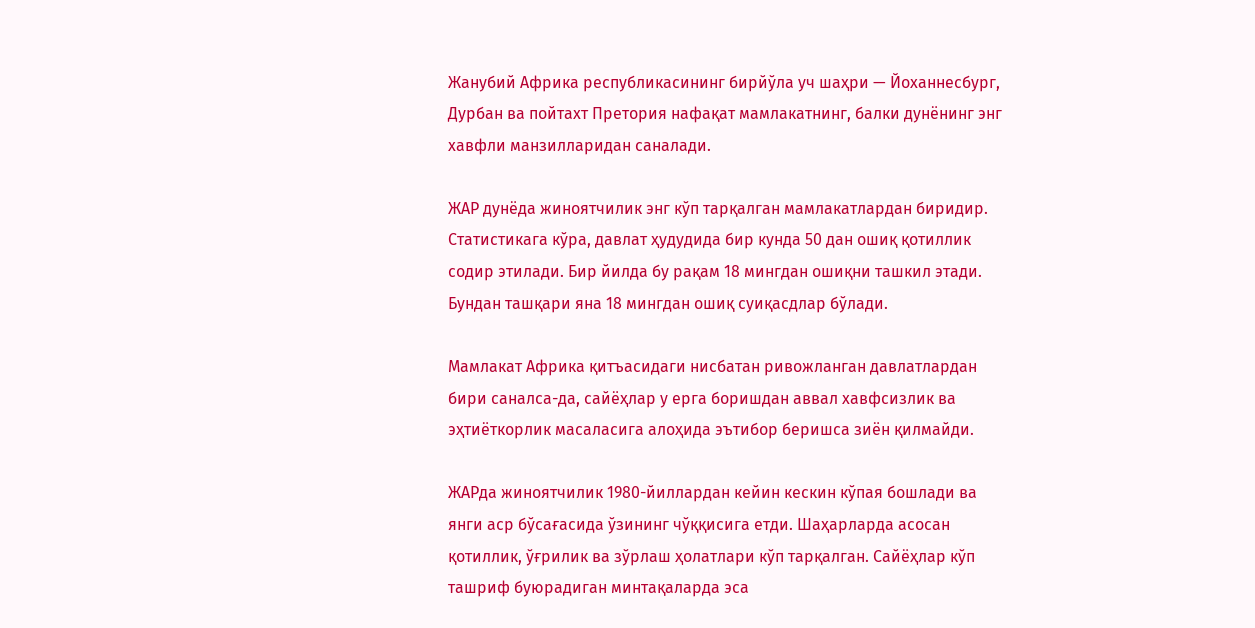Жанубий Африка республикасининг бирйўла уч шаҳри — Йоханнесбург, Дурбан ва пойтахт Претория нафақат мамлакатнинг, балки дунёнинг энг хавфли манзилларидан саналади.

ЖАР дунёда жиноятчилик энг кўп тарқалган мамлакатлардан биридир. Статистикага кўра, давлат ҳудудида бир кунда 50 дан ошиқ қотиллик содир этилади. Бир йилда бу рақам 18 мингдан ошиқни ташкил этади. Бундан ташқари яна 18 мингдан ошиқ суиқасдлар бўлади.

Мамлакат Африка қитъасидаги нисбатан ривожланган давлатлардан бири саналса-да, сайёҳлар у ерга боришдан аввал хавфсизлик ва эҳтиёткорлик масаласига алоҳида эътибор беришса зиён қилмайди.

ЖАРда жиноятчилик 1980-йиллардан кейин кескин кўпая бошлади ва янги аср бўсағасида ўзининг чўққисига етди. Шаҳарларда асосан қотиллик, ўғрилик ва зўрлаш ҳолатлари кўп тарқалган. Сайёҳлар кўп ташриф буюрадиган минтақаларда эса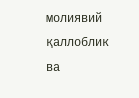молиявий қаллоблик ва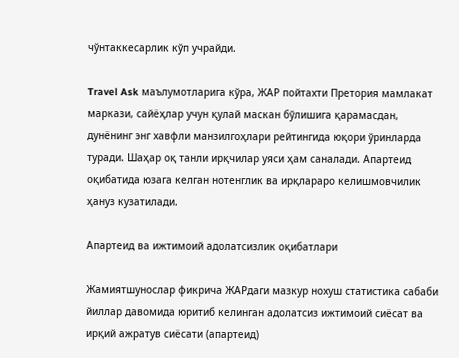чўнтаккесарлик кўп учрайди.

Travel Ask маълумотларига кўра, ЖАР пойтахти Претория мамлакат маркази, сайёҳлар учун қулай маскан бўлишига қарамасдан, дунёнинг энг хавфли манзилгоҳлари рейтингида юқори ўринларда туради. Шаҳар оқ танли ирқчилар уяси ҳам саналади. Апартеид оқибатида юзага келган нотенглик ва ирқлараро келишмовчилик ҳануз кузатилади.

Апартеид ва ижтимоий адолатсизлик оқибатлари

Жамиятшунослар фикрича ЖАРдаги мазкур нохуш статистика сабаби йиллар давомида юритиб келинган адолатсиз ижтимоий сиёсат ва ирқий ажратув сиёсати (апартеид)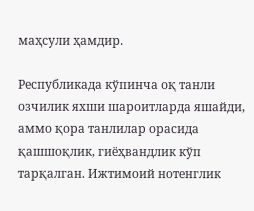маҳсули ҳамдир.

Республикада кўпинча оқ танли озчилик яхши шароитларда яшайди, аммо қора танлилар орасида қашшоқлик, гиёҳвандлик кўп тарқалган. Ижтимоий нотенглик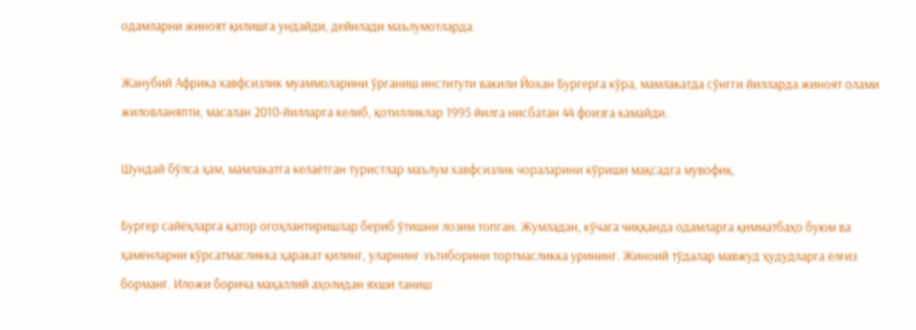одамларни жиноят қилишга ундайди, дейилади маълумотларда.

Жанубий Африка хавфсизлик муаммоларини ўрганиш институти вакили Йохан Бургерга кўра, мамлакатда сўнгги йилларда жиноят олами жиловланяпти, масалан 2010-йилларга келиб, қотилликлар 1995 йилга нисбатан 44 фоизга камайди.

Шундай бўлса ҳам, мамлакатга келаётган туристлар маълум хавфсизлик чораларини кўриши мақсадга мувофиқ.

Бургер сайёҳларга қатор огоҳлантиришлар бериб ўтишни лозим топган. Жумладан, кўчага чиққанда одамларга қимматбаҳо буюм ва ҳамёнларни кўрсатмасликка ҳаракат қилинг, уларнинг эътиборини тортмасликка урининг. Жиноий тўдалар мавжуд ҳудудларга ёлғиз борманг. Иложи борича маҳаллий аҳолидан яхши таниш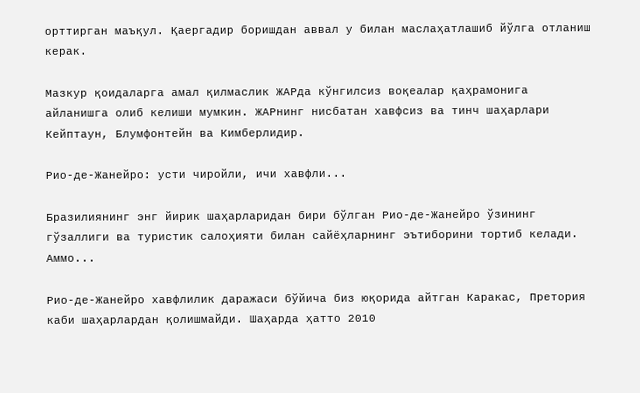орттирган маъқул. Қаергадир боришдан аввал у билан маслаҳатлашиб йўлга отланиш керак.

Мазкур қоидаларга амал қилмаслик ЖАРда кўнгилсиз воқеалар қаҳрамонига айланишга олиб келиши мумкин. ЖАРнинг нисбатан хавфсиз ва тинч шаҳарлари Кейптаун, Блумфонтейн ва Кимберлидир.

Рио-де-Жанейро: усти чиройли, ичи хавфли...

Бразилиянинг энг йирик шаҳарларидан бири бўлган Рио-де-Жанейро ўзининг гўзаллиги ва туристик салоҳияти билан сайёҳларнинг эътиборини тортиб келади. Аммо...

Рио-де-Жанейро хавфлилик даражаси бўйича биз юқорида айтган Каракас, Претория каби шаҳарлардан қолишмайди. Шаҳарда ҳатто 2010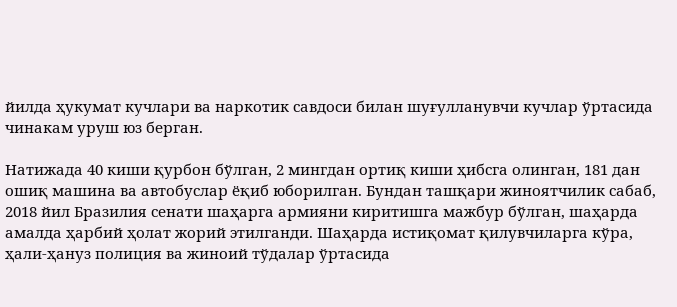йилда ҳукумат кучлари ва наркотик савдоси билан шуғулланувчи кучлар ўртасида чинакам уруш юз берган.

Натижада 40 киши қурбон бўлган, 2 мингдан ортиқ киши ҳибсга олинган, 181 дан ошиқ машина ва автобуслар ёқиб юборилган. Бундан ташқари жиноятчилик сабаб, 2018 йил Бразилия сенати шаҳарга армияни киритишга мажбур бўлган, шаҳарда амалда ҳарбий ҳолат жорий этилганди. Шаҳарда истиқомат қилувчиларга кўра, ҳали-ҳануз полиция ва жиноий тўдалар ўртасида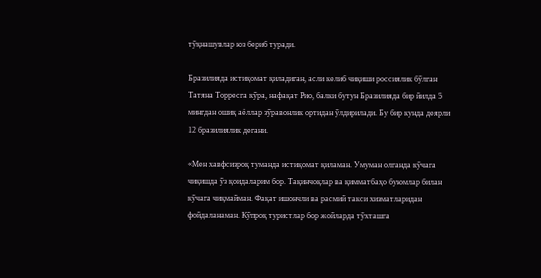тўқнашувлар юз бериб туради.

Бразилияда истиқомат қиладиган, асли келиб чиқиши россиялик бўлган Татяна Торресга кўра, нафақат Рио, балки бутун Бразилияда бир йилда 5 мингдан ошиқ аёллар зўравонлик ортидан ўлдирилади. Бу бир кунда деярли 12 бразилиялик дегани.

«Мен хавфсизроқ туманда истиқомат қиламан. Умуман олганда кўчага чиқишда ўз қоидаларим бор. Тақинчоқлар ва қимматбаҳо буюмлар билан кўчага чиқмайман. Фақат ишончли ва расмий такси хизматларидан фойдаланаман. Кўпроқ туристлар бор жойларда тўхташга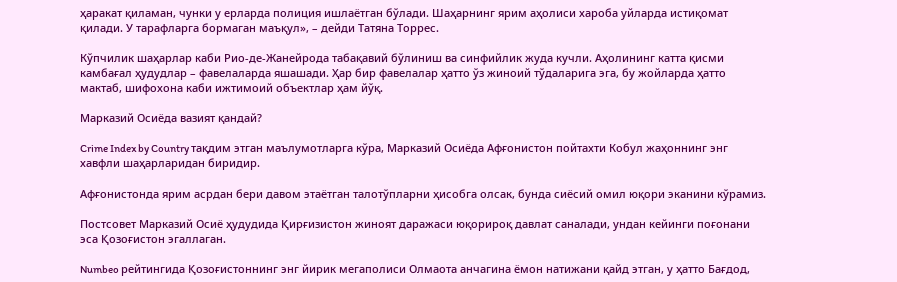ҳаракат қиламан, чунки у ерларда полиция ишлаётган бўлади. Шаҳарнинг ярим аҳолиси хароба уйларда истиқомат қилади. У тарафларга бормаган маъқул», – дейди Татяна Торрес.

Кўпчилик шаҳарлар каби Рио-де-Жанейрода табақавий бўлиниш ва синфийлик жуда кучли. Аҳолининг катта қисми камбағал ҳудудлар – фавелаларда яшашади. Ҳар бир фавелалар ҳатто ўз жиноий тўдаларига эга, бу жойларда ҳатто мактаб, шифохона каби ижтимоий объектлар ҳам йўқ.

Марказий Осиёда вазият қандай?

Crime Index by Country тақдим этган маълумотларга кўра, Марказий Осиёда Афғонистон пойтахти Кобул жаҳоннинг энг хавфли шаҳарларидан биридир.

Афғонистонда ярим асрдан бери давом этаётган талотўпларни ҳисобга олсак, бунда сиёсий омил юқори эканини кўрамиз.

Постсовет Марказий Осиё ҳудудида Қирғизистон жиноят даражаси юқорироқ давлат саналади, ундан кейинги поғонани эса Қозоғистон эгаллаган.

Numbeo рейтингида Қозоғистоннинг энг йирик мегаполиси Олмаота анчагина ёмон натижани қайд этган, у ҳатто Бағдод,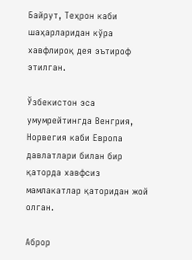Байрут, Теҳрон каби шаҳарларидан кўра хавфлироқ дея эътироф этилган.

Ўзбекистон эса умумрейтингда Венгрия, Норвегия каби Европа давлатлари билан бир қаторда хавфсиз мамлакатлар қаторидан жой олган.

Аброр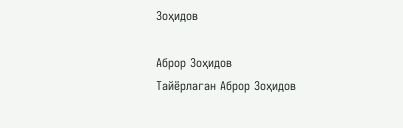Зоҳидов

Аброр Зоҳидов
Тайёрлаган Аброр Зоҳидов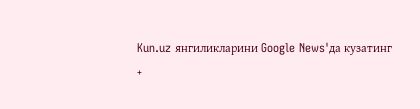Kun.uz янгиликларини Google News'да кузатинг
+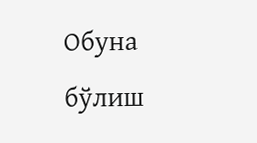Обуна бўлиш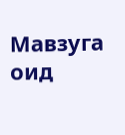Мавзуга оид